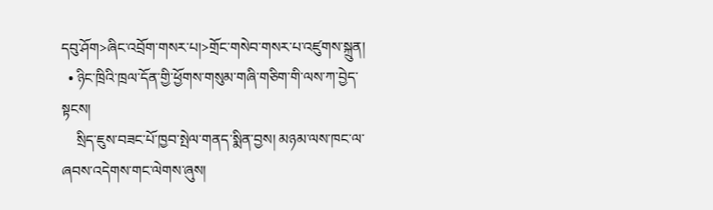དབུ་ཤོག>ཞིང་འབྲོག་གསར་པ།>གྲོང་གསེབ་གསར་པ་འཛུགས་སྐྲུན།
  • ཉིང་ཁྲིའི་ཁྲལ་དོན་གྱི་ཕྱོགས་གསུམ་གཞི་གཅིག་གི་ལས་ཀ་བྱེད་སྟངས།
    སྲིད་ཇུས་བཟང་པོ་ཁྱབ་སྤེལ་གནད་སྨིན་བྱས། མཉམ་ལས་ཁང་ལ་ཞབས་འདེགས་གང་ལེགས་ཞུས།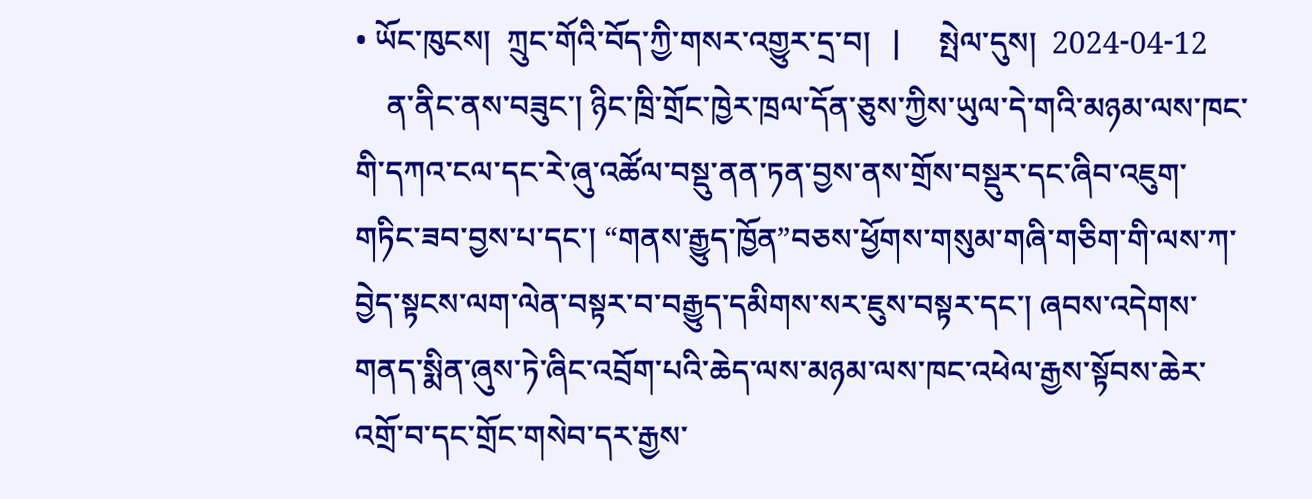• ཡོང་ཁུངས།  ཀྲུང་གོའི་བོད་ཀྱི་གསར་འགྱུར་དྲ་བ།   |     སྤེལ་དུས།  2024-04-12
    ན་ནིང་ནས་བཟུང་། ཉིང་ཁྲི་གྲོང་ཁྱེར་ཁྲལ་དོན་ཅུས་ཀྱིས་ཡུལ་དེ་གའི་མཉམ་ལས་ཁང་གི་དཀའ་ངལ་དང་རེ་ཞུ་འཚོལ་བསྡུ་ནན་ཏན་བྱས་ནས་གྲོས་བསྡུར་དང་ཞིབ་འཇུག་གཏིང་ཟབ་བྱས་པ་དང་། “གནས་རྒྱུད་ཁྱོན”བཅས་ཕྱོགས་གསུམ་གཞི་གཅིག་གི་ལས་ཀ་བྱེད་སྟངས་ལག་ལེན་བསྟར་བ་བརྒྱུད་དམིགས་སར་ཇུས་བསྟར་དང་། ཞབས་འདེགས་གནད་སྨིན་ཞུས་ཏེ་ཞིང་འབྲོག་པའི་ཆེད་ལས་མཉམ་ལས་ཁང་འཕེལ་རྒྱས་སྟོབས་ཆེར་འགྲོ་བ་དང་གྲོང་གསེབ་དར་རྒྱས་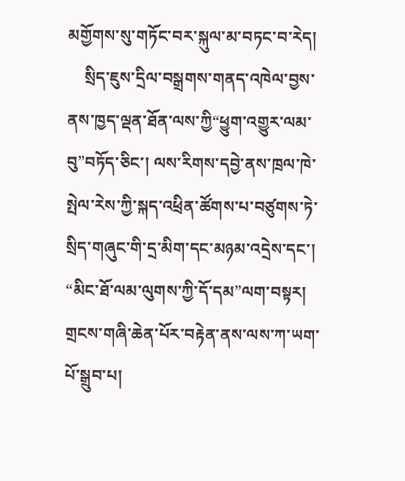མགྱོགས་སུ་གཏོང་བར་སྐུལ་མ་བཏང་བ་རེད།
    སྲིད་ཇུས་དྲིལ་བསྒྲགས་གནད་འཁེལ་བྱས་ནས་ཁྱད་ལྡན་ཐོན་ལས་ཀྱི“ཕྱུག་འགྱུར་ལམ་བུ”བཏོད་ཅིང་། ལས་རིགས་དབྱེ་ནས་ཁྲལ་ཁེ་སྤེལ་རེས་ཀྱི་སྐད་འཕྲིན་ཚོགས་པ་བཙུགས་ཏེ་སྲིད་གཞུང་གི་དྲ་མིག་དང་མཉམ་འདྲེས་དང་། “མིང་ཐོ་ལམ་ལུགས་ཀྱི་དོ་དམ”ལག་བསྟར། གྲངས་གཞི་ཆེན་པོར་བརྟེན་ནས་ལས་ཀ་ཡག་པོ་སྒྲུབ་པ།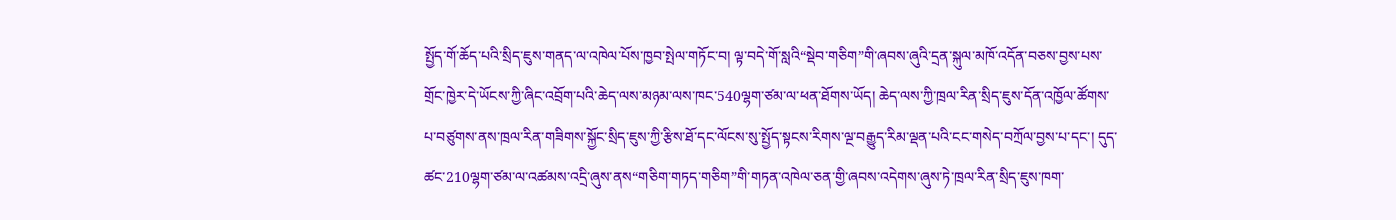སྤྱོད་གོ་ཆོད་པའི་སྲིད་ཇུས་གནད་ལ་འཁེལ་པོས་ཁྱབ་སྤེལ་གཏོང་བ། ལྟ་བདེ་གོ་སླའི“སྡེབ་གཅིག”གི་ཞབས་ཞུའི་དྲན་སྐུལ་མཁོ་འདོན་བཅས་བྱས་པས་གྲོང་ཁྱེར་དེ་ཡོངས་ཀྱི་ཞིང་འབྲོག་པའི་ཆེད་ལས་མཉམ་ལས་ཁང་540ལྷག་ཙམ་ལ་ཕན་ཐོགས་ཡོད། ཆེད་ལས་ཀྱི་ཁྲལ་རིན་སྲིད་ཇུས་དོན་འཁྱོལ་ཚོགས་པ་བཙུགས་ནས་ཁྲལ་རིན་གཟིགས་སྐྱོང་སྲིད་ཇུས་ཀྱི་རྩིས་ཐོ་དང་ལོངས་སུ་སྤྱོད་སྟངས་རིགས་ལྔ་བརྒྱུད་རིམ་ལྡན་པའི་ངང་གསེད་བཀྲོལ་བྱས་པ་དང་། དུད་ཚང་210ལྷག་ཙམ་ལ་འཚམས་འདྲི་ཞུས་ནས“གཅིག་གཏད་གཅིག”གི་གཏན་འཁེལ་ཅན་གྱི་ཞབས་འདེགས་ཞུས་ཏེ་ཁྲལ་རིན་སྲིད་ཇུས་ཁག་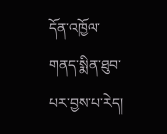དོན་འཁྱོལ་གནད་སྨིན་ཐུབ་པར་བྱས་པ་རེད།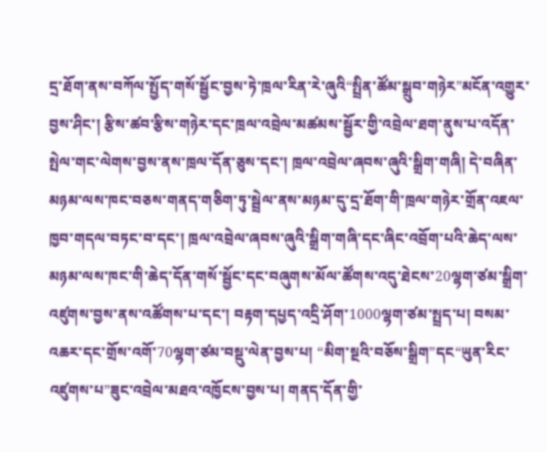དྲ་ཐོག་ནས་བཀོལ་སྤྱོད་གསོ་སྦྱོང་བྱས་ཏེ་ཁྲལ་རིན་རེ་ཞུའི“སྤྲིན་ཚོམ་སྒྲུབ་གཉེར”མངོན་འགྱུར་བྱས་ཤིང་། རྩིས་ཚབ་རྩིས་གཉེར་དང་ཁྲལ་འབྲེལ་མཚམས་སྦྱོར་གྱི་འབྲེལ་ཐག་ནུས་པ་འདོན་སྤེལ་གང་ལེགས་བྱས་ནས་ཁྲལ་དོན་ཅུས་དང་། ཁྲལ་འབྲེལ་ཞབས་ཞུའི་སྒྲིག་གཞི། དེ་བཞིན་མཉམ་ལས་ཁང་བཅས་གནད་གཅིག་ཏུ་སྦྲེལ་ནས་མཉམ་དུ་དྲ་ཐོག་གི་ཁྲལ་གཉེར་གྲོན་འཇལ་ཁྱབ་གདལ་བཏང་བ་དང་། ཁྲལ་འབྲེལ་ཞབས་ཞུའི་སྒྲིག་གཞི་དང་ཞིང་འབྲོག་པའི་ཆེད་ལས་མཉམ་ལས་ཁང་གི་ཆེད་དོན་གསོ་སྦྱོང་དང་བཞུགས་མོལ་ཚོགས་འདུ་ཐེངས་20ལྷག་ཙམ་སྒྲིག་འཛུགས་བྱས་ནས་འཚོགས་པ་དང་། བརྟག་དཔྱད་འདྲི་ཤོག་1000ལྷག་ཙམ་སྤྲད་པ། བསམ་འཆར་དང་གྲོས་འགོ་70ལྷག་ཙམ་བསྡུ་ལེན་བྱས་པ། “མིག་སྔའི་བཅོས་སྒྲིག”དང“ཡུན་རིང་འཛུགས་པ”ཟུང་འབྲེལ་མཐའ་འཁྱོངས་བྱས་པ། གནད་དོན་གྱི་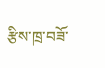རྩིས་ཁྲ་བཟོ་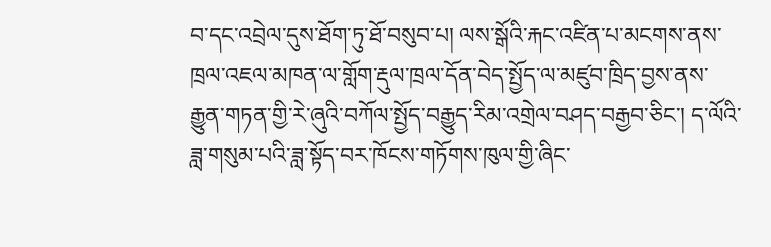བ་དང་འབྲེལ་དུས་ཐོག་ཏུ་ཐོ་བསུབ་པ། ལས་སྒོའི་རྐང་འཛིན་པ་མངགས་ནས་ཁྲལ་འཇལ་མཁན་ལ་གློག་རྡུལ་ཁྲལ་དོན་བེད་སྤྱོད་ལ་མཛུབ་ཁྲིད་བྱས་ནས་རྒྱུན་གཏན་གྱི་རེ་ཞུའི་བཀོལ་སྤྱོད་བརྒྱུད་རིམ་འགྲེལ་བཤད་བརྒྱབ་ཅིང་། ད་ལོའི་ཟླ་གསུམ་པའི་ཟླ་སྟོད་བར་ཁོངས་གཏོགས་ཁུལ་གྱི་ཞིང་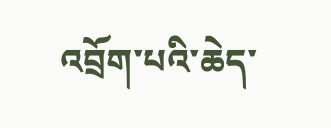འབྲོག་པའི་ཆེད་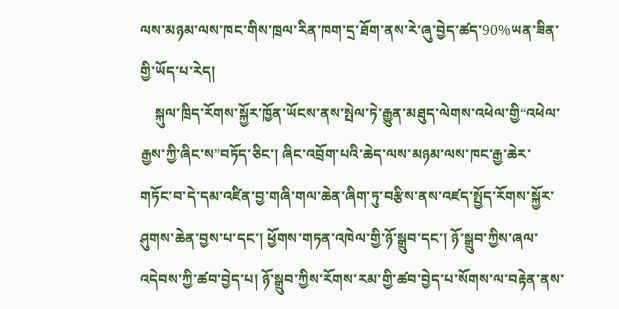ལས་མཉམ་ལས་ཁང་གིས་ཁྲལ་རིན་ཁག་དྲ་ཐོག་ནས་རེ་ཞུ་བྱེད་ཚད་90%ཡན་ཟིན་གྱི་ཡོད་པ་རེད།
    སྐུལ་ཁྲིད་རོགས་སྐྱོར་ཁྱོན་ཡོངས་ནས་སྤེལ་ཏེ་རྒྱུན་མཐུད་ལེགས་འཕེལ་གྱི“འཕེལ་རྒྱས་ཀྱི་ཞིང་ས”བཏོད་ཅིང་། ཞིང་འབྲོག་པའི་ཆེད་ལས་མཉམ་ལས་ཁང་རྒྱ་ཆེར་གཏོང་བ་དེ་དམ་འཛིན་བྱ་གཞི་གལ་ཆེན་ཞིག་ཏུ་བརྩིས་ནས་འཛད་སྤྱོད་རོགས་སྐྱོར་ཤུགས་ཆེན་བྱས་པ་དང་། ཕྱོགས་གཏན་འཁེལ་གྱི་ཉོ་སྒྲུབ་དང་། ཉོ་སྒྲུབ་ཀྱིས་ཞལ་འདེབས་ཀྱི་ཚབ་བྱེད་པ། ཉོ་སྒྲུབ་ཀྱིས་རོགས་རམ་གྱི་ཚབ་བྱེད་པ་སོགས་ལ་བརྟེན་ནས་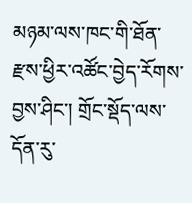མཉམ་ལས་ཁང་གི་ཐོན་རྫས་ཕྱིར་འཚོང་བྱེད་རོགས་བྱས་ཤིང་། གྲོང་སྡོད་ལས་དོན་རུ་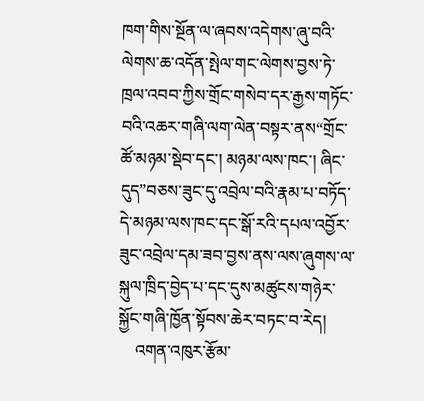ཁག་གིས་སྔོན་ལ་ཞབས་འདེགས་ཞུ་བའི་ལེགས་ཆ་འདོན་སྤེལ་གང་ལེགས་བྱས་ཏེ་ཁྲལ་འབབ་ཀྱིས་གྲོང་གསེབ་དར་རྒྱས་གཏོང་བའི་འཆར་གཞི་ལག་ལེན་བསྟར་ནས“གྲོང་ཚོ་མཉམ་སྡེབ་དང་། མཉམ་ལས་ཁང་། ཞིང་དུད”བཅས་ཟུང་དུ་འབྲེལ་བའི་རྣམ་པ་བཏོད་དེ་མཉམ་ལས་ཁང་དང་སྒོ་རའི་དཔལ་འབྱོར་ཟུང་འབྲེལ་དམ་ཟབ་བྱས་ནས་ལས་ཞུགས་ལ་སྐུལ་ཁྲིད་བྱེད་པ་དང་དུས་མཚུངས་གཉེར་སྐྱོང་གཞི་ཁྱོན་སྟོབས་ཆེར་བཏང་བ་རེད།
    འགན་འཁུར་རྩོམ་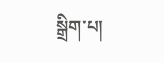སྒྲིག་པ།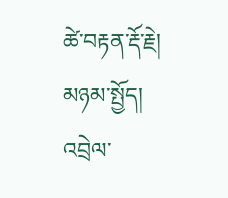ཚེ་བརྟན་རྡོ་རྗེ།
མཉམ་སྤྱོད།
འབྲེལ་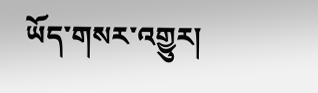ཡོད་གསར་འགྱུར།